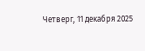Четверг, 11 декабря 2025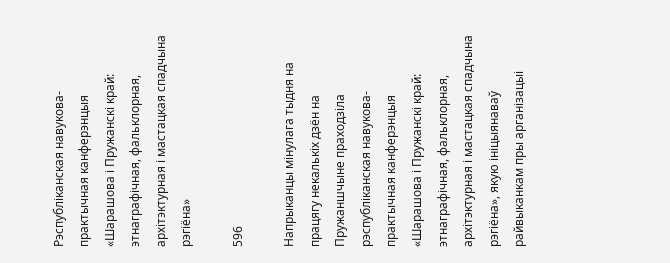Рэспубліканская навукова-практычная канферэнцыя «Шарашова і Пружанскі край: этнаграфічная, фальклорная, архітэктурная і мастацкая спадчына рэгіёна»

596

Напрыканцы мінулага тыдня на працягу некалькіх дзён на Пружаншчыне праходзіла рэспубліканская навукова-практычная канферэнцыя «Шарашова і Пружанскі край: этнаграфічная, фальклорная, архітэктурная і мастацкая спадчына рэгіёна», якую ініцыянаваў райвыканкам пры арганізацыі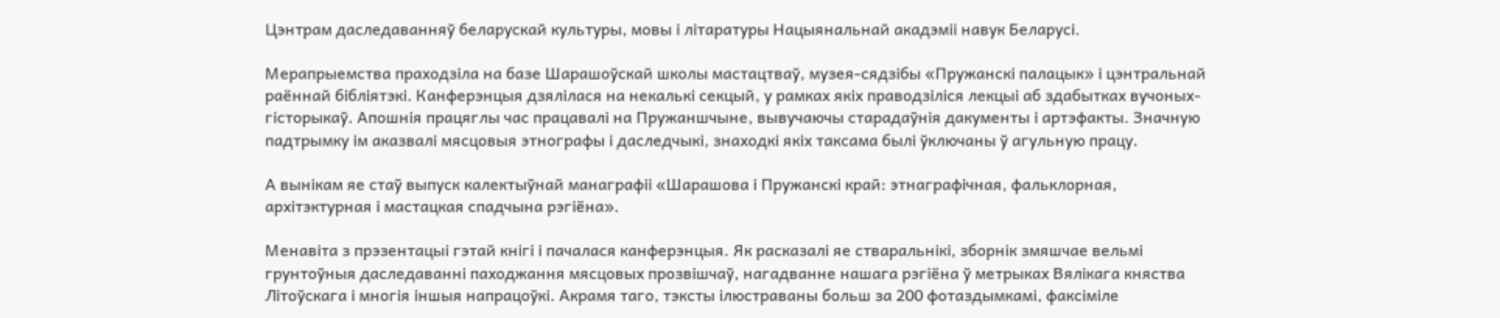Цэнтрам даследаванняў беларускай культуры, мовы і літаратуры Нацыянальнай акадэміі навук Беларусі.

Мерапрыемства праходзіла на базе Шарашоўскай школы мастацтваў, музея-сядзібы «Пружанскі палацык» і цэнтральнай раённай бібліятэкі. Канферэнцыя дзялілася на некалькі секцый, у рамках якіх праводзіліся лекцыі аб здабытках вучоных-гісторыкаў. Апошнія працяглы час працавалі на Пружаншчыне, вывучаючы старадаўнія дакументы і артэфакты. Значную падтрымку ім аказвалі мясцовыя этнографы і даследчыкі, знаходкі якіх таксама былі ўключаны ў агульную працу.

А вынікам яе стаў выпуск калектыўнай манаграфіі «Шарашова і Пружанскі край: этнаграфічная, фальклорная, архітэктурная і мастацкая спадчына рэгіёна».

Менавіта з прэзентацыі гэтай кнігі і пачалася канферэнцыя. Як расказалі яе стваральнікі, зборнік змяшчае вельмі грунтоўныя даследаванні паходжання мясцовых прозвішчаў, нагадванне нашага рэгіёна ў метрыках Вялікага княства Літоўскага і многія іншыя напрацоўкі. Акрамя таго, тэксты ілюстраваны больш за 200 фотаздымкамі, факсіміле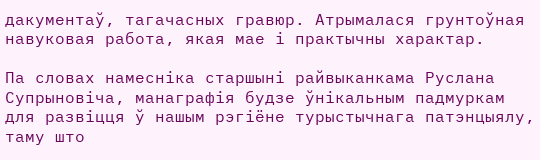дакументаў, тагачасных гравюр. Атрымалася грунтоўная навуковая работа, якая мае і практычны характар.

Па словах намесніка старшыні райвыканкама Руслана Супрыновіча, манаграфія будзе ўнікальным падмуркам для развіцця ў нашым рэгіёне турыстычнага патэнцыялу, таму што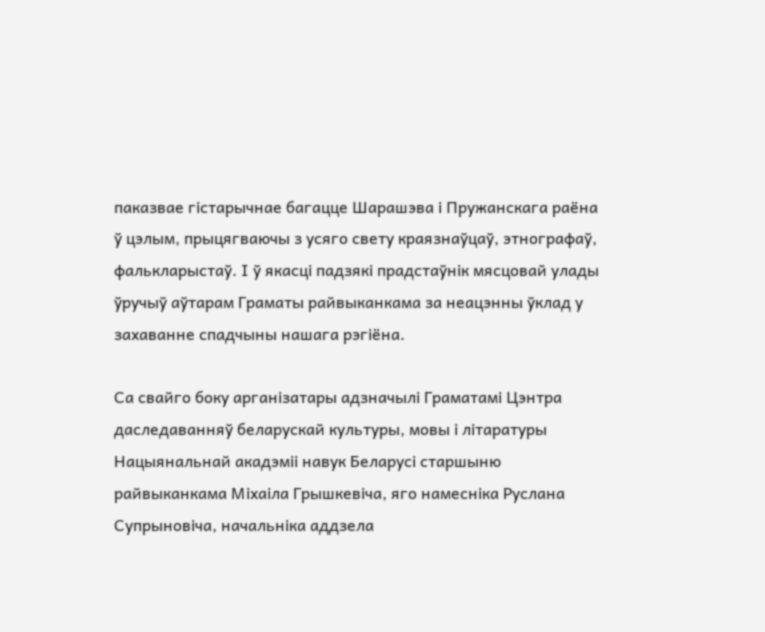паказвае гістарычнае багацце Шарашэва і Пружанскага раёна ў цэлым, прыцягваючы з усяго свету краязнаўцаў, этнографаў, фалькларыстаў. І ў якасці падзякі прадстаўнік мясцовай улады ўручыў аўтарам Граматы райвыканкама за неацэнны ўклад у захаванне спадчыны нашага рэгіёна.

Са свайго боку арганізатары адзначылі Граматамі Цэнтра даследаванняў беларускай культуры, мовы і літаратуры Нацыянальнай акадэміі навук Беларусі старшыню райвыканкама Міхаіла Грышкевіча, яго намесніка Руслана Супрыновіча, начальніка аддзела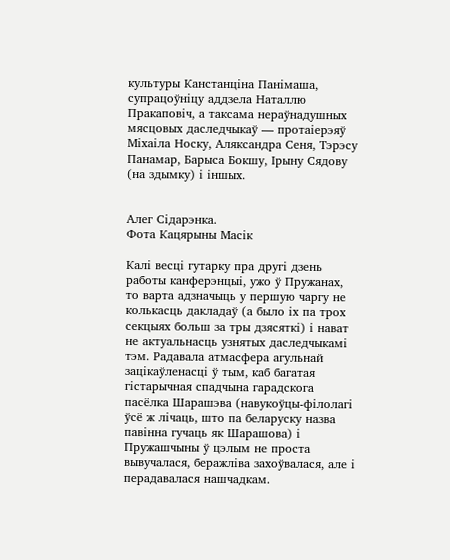культуры Канстанціна Панімаша, супрацоўніцу аддзела Наталлю Пракаповіч, а таксама нераўнадушных мясцовых даследчыкаў — протаіерэяў Міхаіла Носку, Аляксандра Сеня, Тэрэсу Панамар, Барыса Бокшу, Ірыну Сядову (на здымку) і іншых.


Алег Сідарэнка.
Фота Кацярыны Масік

Калі весці гутарку пра другі дзень работы канферэнцыі, ужо ў Пружанах, то варта адзначыць у першую чаргу не колькасць дакладаў (а было іх па трох секцыях больш за тры дзясяткі) і нават не актуальнасць узнятых даследчыкамі тэм. Радавала атмасфера агульнай зацікаўленасці ў тым, каб багатая гістарычная спадчына гарадскога пасёлка Шарашэва (навукоўцы-філолагі ўсё ж лічаць, што па беларуску назва павінна гучаць як Шарашова) і Пружашчыны ў цэлым не проста вывучалася, беражліва захоўвалася, але і перадавалася нашчадкам.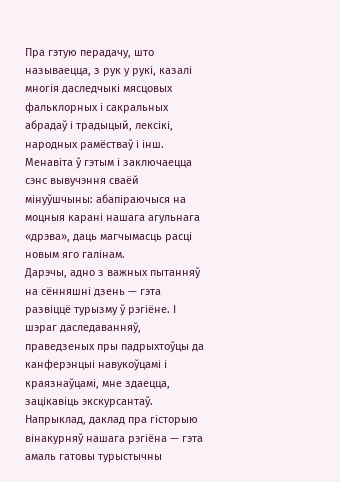Пра гэтую перадачу, што называецца, з рук у рукі, казалі многія даследчыкі мясцовых фальклорных і сакральных абрадаў і традыцый, лексікі, народных рамёстваў і інш. Менавіта ў гэтым і заключаецца сэнс вывучэння сваёй мінуўшчыны: абапіраючыся на моцныя карані нашага агульнага «дрэва», даць магчымасць расці новым яго галінам.
Дарэчы, адно з важных пытанняў на сённяшні дзень — гэта развіццё турызму ў рэгіёне. І шэраг даследаванняў, праведзеных пры падрыхтоўцы да канферэнцыі навукоўцамі і краязнаўцамі, мне здаецца, зацікавіць экскурсантаў. Напрыклад, даклад пра гісторыю вінакурняў нашага рэгіёна — гэта амаль гатовы турыстычны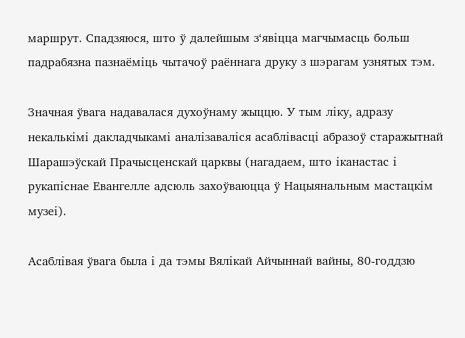маршрут. Спадзяюся, што ў далейшым з‘явіцца магчымасць больш падрабязна пазнаёміць чытачоў раённага друку з шэрагам узнятых тэм.

Значная ўвага надавалася духоўнаму жыццю. У тым ліку, адразу некалькімі дакладчыкамі аналізаваліся асаблівасці абразоў старажытнай Шарашэўскай Прачысценскай царквы (нагадаем, што іканастас і рукапіснае Евангелле адсюль захоўваюцца ў Нацыянальным мастацкім музеі).

Асаблівая ўвага была і да тэмы Вялікай Айчыннай вайны, 80-годдзю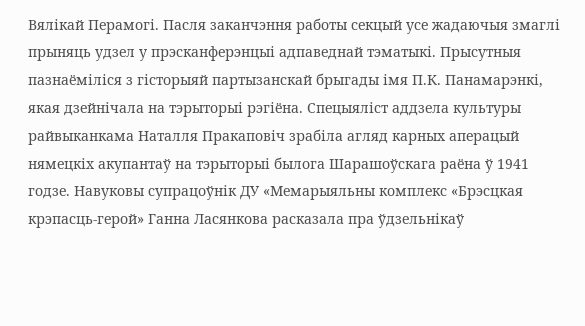Вялікай Перамогі. Пасля заканчэння работы секцый усе жадаючыя змаглі прыняць удзел у прэсканферэнцыі адпаведнай тэматыкі. Прысутныя пазнаёміліся з гісторыяй партызанскай брыгады імя П.К. Панамарэнкі, якая дзейнічала на тэрыторыі рэгіёна. Спецыяліст аддзела культуры райвыканкама Наталля Пракаповіч зрабіла агляд карных аперацый нямецкіх акупантаў на тэрыторыі былога Шарашоўскага раёна ў 1941 годзе. Навуковы супрацоўнік ДУ «Мемарыяльны комплекс «Брэсцкая крэпасць-герой» Ганна Ласянкова расказала пра ўдзельнікаў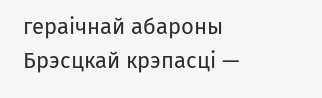гераічнай абароны Брэсцкай крэпасці —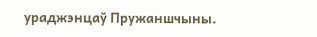ураджэнцаў Пружаншчыны.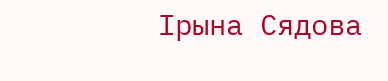Ірына Сядова